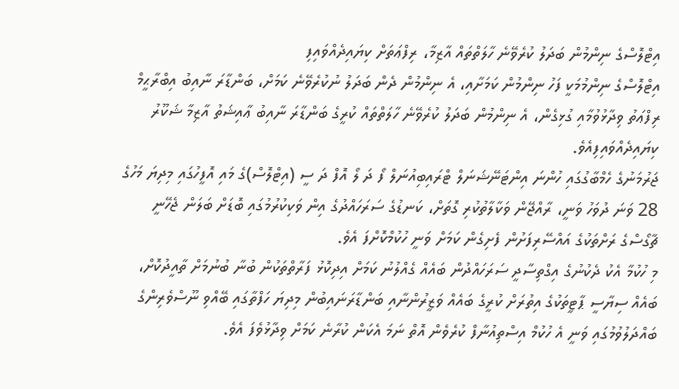އިޓްލޮސްގެ ނިންމުން ބަދަލު ކުރެވޭނެ ހާލަތްތައް އާޒިމާ، ރިފްޢަތަށް ކިޔައިދެއްވައިފި
އިޓްލޮސްގެ ނިންމުމަކީ ފަހު ނިންމުން ކަމަށާއި، އެ ނިންމުން ދެން ބަދަލު ނުކުރެވޭނެ ކަމަށް، ބަންޑާރަ ނާއިބު އިބްރާޙީމް ރިފްޢަތު ވިދާޅުވުމާއި ގުޅިގެން، އެ ނިންމުން ބަދަލު ކުރެވޭނެ ހާލަތްތައް ކުރީގެ ބަންޑާރަ ނާއިބު ޢާއިޝަތު އާޒިމާ ޝަކޫރު ކިޔައިދެއްވައިފިއެވެ.
ޖަރުމަނުގެ ހެމްބާގުގައި ހުންނަ އިންޓަނޭޝަނަލް ޓްރައިބިއުނަލް ފޯ ދަ ލޯ އޮފް ދަ ސީ (އިޓްލޮސް)ގެ މައި އޮފީހުގައި މިދިޔަ މަހުގެ 28 ވަނަ ދުވަހު ވަނީ، ރާއްޖޭން ވަކާލާތުކުރި ގޮތަށް، ކަނޑުގެ ސަރަހައްދުގެ އިން ވަކިކުރުމުގައި ބޮޑަށް ބަލަން ޖެހޭނީ ޗާގޯސްގެ ރަށްތަކުގެ އައްސޭރިފަށުން ފެށިގެން ކަމަށް ވަނީ ހުކުމްކޮށްފަ އެވެ.
މި ހުކުމާ އެކު ދެކުނުގެ އިގްތިސާދީ ސަރަހައްދުން ބައެއް ގެއްލުނު ކަމަށް އިދިކޮޅު ފަރާތްތަކުން ބުނާ ބުނުމަށް ތާއީދުކޮށް، ބައެއް ސިޔާސީ ޕާޓީތަކުގެ އިތުރަށް ކުރީގެ ބައެއް ވަޒީރުންނާއި ބަންޑާރަނައިބުން މިދިޔަ ހަފްތާގައި ބޭއްވި ނޫސްވެރިންގެ ބައްދަލުވުމުގައި ވަނީ އެ ހުކުމް އިސްތިއުނާފް ކުރެވެން އޮތް ނަމަ އެކަން ކުރާނެ ކަމަށް ވިދާޅުވެފަ އެވެ.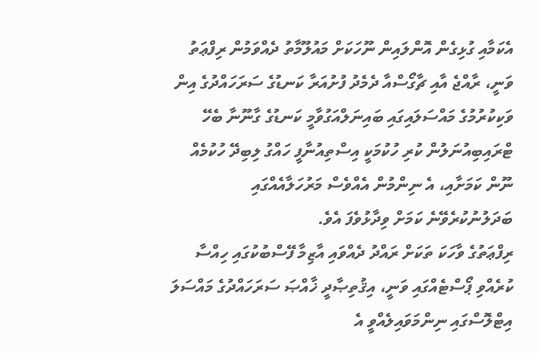އެކަމާއި ގުޅިގެން އޮންލައިން ނޫހަކަށް މައުލޫމާތު ދެއްވަމުން ރިފްޢަތު ވަނީ، ރާއްޖެ އާއި ޗާގޯސްއާ ދެމެދު ފުށުއަރާ ކަނޑުގެ ސަރަހައްދުގެ އިން ވަކިކުރުމުގެ މައްސަލައިގައި ބައިނަލްއަގުވާމީ ކަނޑުގެ ގާނޫނާ ބެހޭ ޓްރައިބިއުނަލުން ކުރި ހުކުމަކީ އިސްތިއުނާފީ ހައްގު ލިބިދޭ ހުކުމެއް ނޫން ކަމަށާއި، އެ ނިންމުން އެއްވެސް މަރުހަލާއެއްގައި ބަދަލުނުކުރެވޭނެ ކަމަށް ވިދާޅުވެފަ އެވެ.
ރިފްޢަތުގެ ވާހަކަ ތަކަށް ރައްދު ދެއްވައި އާޒިމާ ފޭސްބުކުގައި ހިއްސާ ކުރެއްވި ޕޯސްޓެއްގައި ވަނީ، އިޤުތިޞާދީ ޚާއްޞަ ސަރަހައްދުގެ މައްސަލަ އިޓްލޮސްގައި ނިންމަވައިލެއްވީ އެ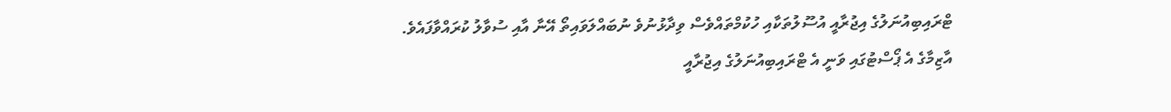ޓްރައިބިއުނަލުގެ އިޖުރާއީ އުސޫލުތަކާއި ހުކުމްތައްވެސް ވިދާޅުނުވެ ނުބައްލަވައިތޯ އޭނާ އާއި ސުވާލު ކުރައްވާފައެވެ.
އާޒިމާގެ އެ ޕޯސްޓުގައި ވަނީ އެ ޓްރައިބިއުނަލުގެ އިޖުރާއީ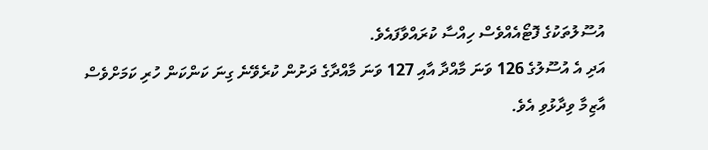އުސޫލުތަކުގެ ފޮޓޯއެއްވެސް ހިއްސާ ކުރައްވާފައެވެ.
އަދި އެ އުސޫލުގެ 126 ވަނަ މާއްދާ އާއި 127 ވަނަ މާއްދާގެ ދަށުން ކުރެވޭނެ ގިނަ ކަންކަން ހުރި ކަމަށްވެސް އާޒިމާ ވިދާޅުވި އެވެ.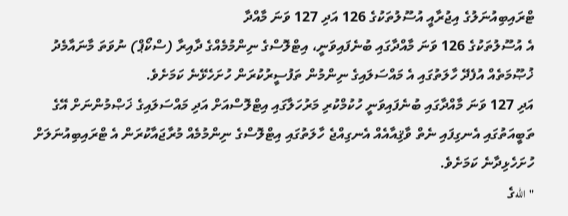ޓްރައިބިއުނަލުގެ އިޖުރާއީ އުސޫލުތަކުގެ 126 އަދި 127 ވަނަ މާއްދާ
އެ އުސޫލުތަކުގެ 126 ވަނަ މާއްދާގައި ބުނެފައިވަނީ، އިޓްލޮސްގެ ނިންމުމެއްގެ ދާއިރާ (ސްކޯޕް) ނުވަތަ މާނައާމެދު ޚުޞޫމަތެއް އުފެދޭ ހާލަތުގައި އެ މައްސަލައިގެ ނިންމުން ތަފުސީރުކުރަން ހުށަހެޅޭނެ ކަމަށެވެ.
އަދި 127 ވަނަ މާއްދާގައި ބުނެފައިވަނީ ހުކުމްކުރި މަރުހަލާގައި އިޓްލޮސްއަށް އަދި މައްސަލައިގެ ޚަޞްމުންނަށް އޭގެ ތަބީއަތުގައި އެނގިފައި ނެތް ވާޤިއާއެއް އެނގިއްޖެ ހާލަތުގައި އިޓްލޮސްގެ ނިންމުމެއް މުރާޖައާކުރަން އެ ޓްރައިބިއުނަލަށް ހުށަހެޅިދާނެ ކަމަށެވެ.
"اللهގެ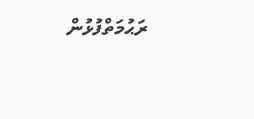ރަޙުމަތްފުޅުން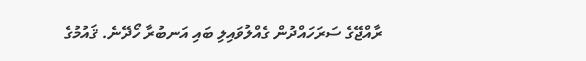ރާއްޖޭގެ ސަރަހައްދުން ގެއްލުވައިލި ބައި އަނބުރާ ހޯދޭނެ. ޤައުމުގެ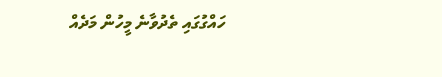ހައްގުގައި ތެދުވާނެ މީހުން މަދެއް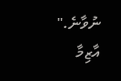ނުވާނެ." އާޒިމާ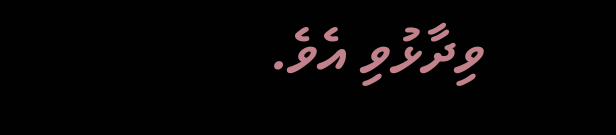ވިދާޅުވި އެވެ.